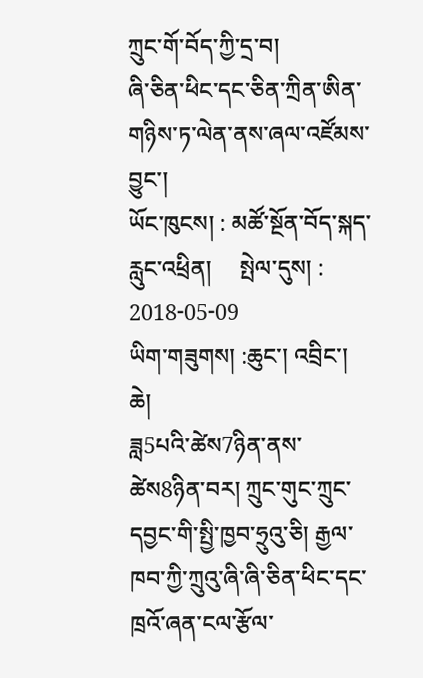ཀྲུང་གོ་བོད་ཀྱི་དྲ་བ།
ཞི་ཅིན་ཕིང་དང་ཅིན་ཀྲིན་ཨིན་གཉིས་ཏ་ལེན་ནས་ཞལ་འཛོམས་བྱུང་།
ཡོང་ཁུངས། : མཚོ་སྔོན་བོད་སྐད་རླུང་འཕྲིན།     སྤེལ་དུས། : 2018-05-09
ཡིག་གཟུགས། :ཆུང་། འབྲིང་། ཆེ།
ཟླ5པའི་ཚེས7ཉིན་ནས་ཚེས8ཉིན་བར། ཀྲུང་གུང་ཀྲུང་དབྱང་གི་སྤྱི་ཁྱབ་ཧྲུའུ་ཅི། རྒྱལ་ཁབ་ཀྱི་ཀྲུའུ་ཞི་ཞི་ཅིན་ཕིང་དང་ཁྲའོ་ཞན་ངལ་རྩོལ་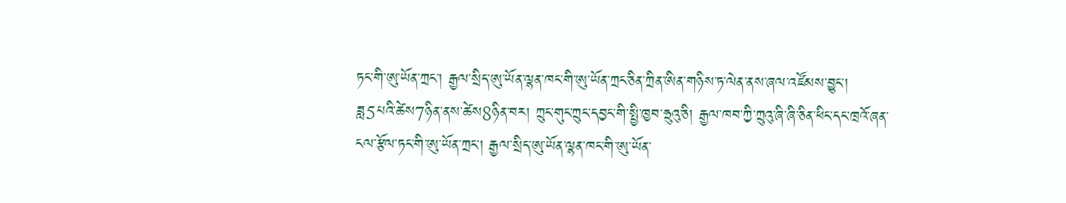ཏང་གི་ཨུ་ཡོན་ཀྲང་། རྒྱལ་སྲིད་ཨུ་ཡོན་ལྷན་ཁང་གི་ཨུ་ཡོན་ཀྲང་ཅིན་ཀྲིན་ཨིན་གཉིས་ཏ་ལེན་ནས་ཞལ་འཛོམས་བྱུང་།
ཟླ5པའི་ཚེས7ཉིན་ནས་ཚེས8ཉིན་བར། ཀྲུང་གུང་ཀྲུང་དབྱང་གི་སྤྱི་ཁྱབ་ཧྲུའུ་ཅི། རྒྱལ་ཁབ་ཀྱི་ཀྲུའུ་ཞི་ཞི་ཅིན་ཕིང་དང་ཁྲའོ་ཞན་ངལ་རྩོལ་ཏང་གི་ཨུ་ཡོན་ཀྲང་། རྒྱལ་སྲིད་ཨུ་ཡོན་ལྷན་ཁང་གི་ཨུ་ཡོན་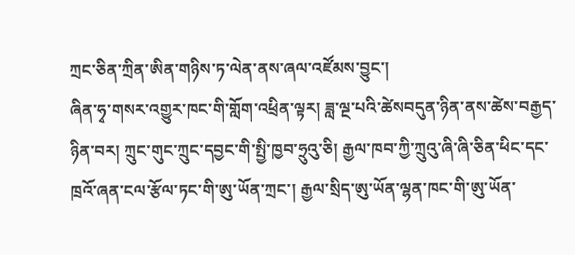ཀྲང་ཅིན་ཀྲིན་ཨིན་གཉིས་ཏ་ལེན་ནས་ཞལ་འཛོམས་བྱུང་།
ཞིན་ཧྭ་གསར་འགྱུར་ཁང་གི་གློག་འཕྲིན་ལྟར། ཟླ་ལྔ་པའི་ཚེསབདུན་ཉིན་ནས་ཚེས་བརྒྱད་ཉིན་བར། ཀྲུང་གུང་ཀྲུང་དབྱང་གི་སྤྱི་ཁྱབ་ཧྲུའུ་ཅི། རྒྱལ་ཁབ་ཀྱི་ཀྲུའུ་ཞི་ཞི་ཅིན་ཕིང་དང་ཁྲའོ་ཞན་ངལ་རྩོལ་ཏང་གི་ཨུ་ཡོན་ཀྲང་། རྒྱལ་སྲིད་ཨུ་ཡོན་ལྷན་ཁང་གི་ཨུ་ཡོན་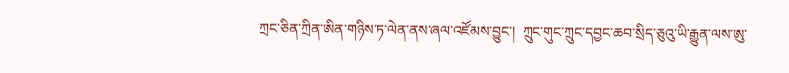ཀྲང་ཅིན་ཀྲིན་ཨིན་གཉིས་ཏ་ལེན་ནས་ཞལ་འཛོམས་བྱུང་།  ཀྲུང་གུང་ཀྲུང་དབྱང་ཆབ་སྲིད་ཅུའུ་ཡི་རྒྱུན་ལས་ཨུ་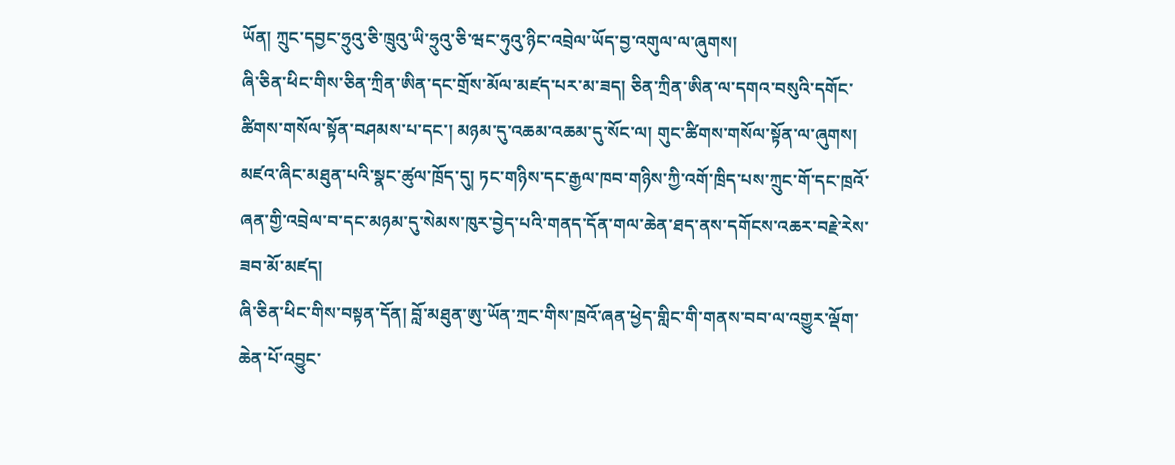ཡོན། ཀྲུང་དབྱང་ཧྲུའུ་ཅི་ཁྲུའུ་ཡི་ཧྲུའུ་ཅི་ཝང་ཧུའུ་ཉིང་འབྲེལ་ཡོད་བྱ་འགུལ་ལ་ཞུགས།
ཞི་ཅིན་ཕིང་གིས་ཅིན་ཀྲིན་ཨིན་དང་གྲོས་མོལ་མཛད་པར་མ་ཟད། ཅིན་ཀྲིན་ཨིན་ལ་དགའ་བསུའི་དགོང་ཚིགས་གསོལ་སྟོན་བཤམས་པ་དང་། མཉམ་དུ་འཆམ་འཆམ་དུ་སོང་ལ། གུང་ཚིགས་གསོལ་སྟོན་ལ་ཞུགས། མཛའ་ཞིང་མཐུན་པའི་སྣང་ཚུལ་ཁྲོད་དུ། ཏང་གཉིས་དང་རྒྱལ་ཁབ་གཉིས་ཀྱི་འགོ་ཁྲིད་པས་ཀྲུང་གོ་དང་ཁྲའོ་ཞན་གྱི་འབྲེལ་བ་དང་མཉམ་དུ་སེམས་ཁུར་བྱེད་པའི་གནད་དོན་གལ་ཆེན་ཐད་ནས་དགོངས་འཆར་བརྗེ་རེས་ཟབ་མོ་མཛད།
ཞི་ཅིན་ཕིང་གིས་བསྟན་དོན། བློ་མཐུན་ཨུ་ཡོན་ཀྲང་གིས་ཁྲའོ་ཞན་ཕྱེད་གླིང་གི་གནས་བབ་ལ་འགྱུར་ལྡོག་ཆེན་པོ་འབྱུང་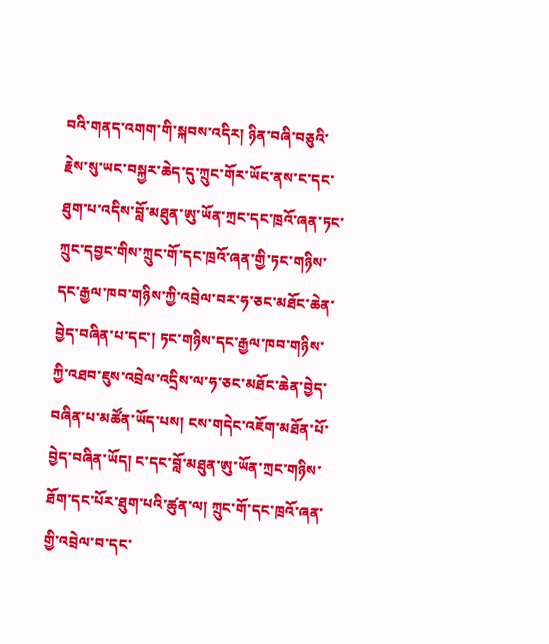བའི་གནད་འགག་གི་སྐབས་འདིར། ཉིན་བཞི་བཅུའི་རྗེས་སུ་ཡང་བསྐྱར་ཆེད་དུ་ཀྲུང་གོར་ཡོང་ནས་ང་དང་ཐུག་པ་འདིས་བློ་མཐུན་ཨུ་ཡོན་ཀྲང་དང་ཁྲའོ་ཞན་ཏང་ཀྲུང་དབྱང་གིས་ཀྲུང་གོ་དང་ཁྲའོ་ཞན་གྱི་ཏང་གཉིས་དང་རྒྱལ་ཁབ་གཉིས་ཀྱི་འབྲེལ་བར་ཧ་ཅང་མཐོང་ཆེན་བྱེད་བཞིན་པ་དང་། ཏང་གཉིས་དང་རྒྱལ་ཁབ་གཉིས་ཀྱི་འཐབ་ཇུས་འབྲེལ་འདྲིས་ལ་ཧ་ཅང་མཐོང་ཆེན་བྱེད་བཞིན་པ་མཚོན་ཡོད་པས། ངས་གདེང་འཇོག་མཐོན་པོ་བྱེད་བཞིན་ཡོད། ང་དང་བློ་མཐུན་ཨུ་ཡོན་ཀྲང་གཉིས་ཐོག་དང་པོར་ཐུག་པའི་ཚུན་ལ། ཀྲུང་གོ་དང་ཁྲའོ་ཞན་གྱི་འབྲེལ་བ་དང་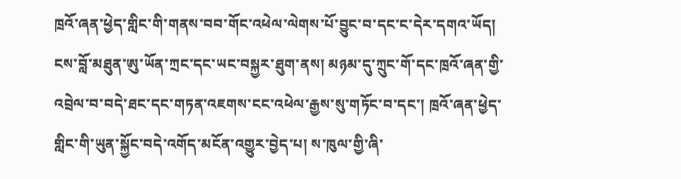ཁྲའོ་ཞན་ཕྱེད་གླིང་གི་གནས་བབ་གོང་འཕེལ་ལེགས་པོ་བྱུང་བ་དང་ང་དེར་དགའ་ཡོད། ངས་བློ་མཐུན་ཨུ་ཡོན་ཀྲང་དང་ཡང་བསྐྱར་ཐུག་ནས། མཉམ་དུ་ཀྲུང་གོ་དང་ཁྲའོ་ཞན་གྱི་འབྲེལ་བ་བདེ་ཐང་དང་གཏན་འཇགས་ངང་འཕེལ་རྒྱས་སུ་གཏོང་བ་དང་། ཁྲའོ་ཞན་ཕྱེད་གླིང་གི་ཡུན་སྐྱོང་བདེ་འགོད་མངོན་འགྱུར་བྱེད་པ། ས་ཁུལ་གྱི་ཞི་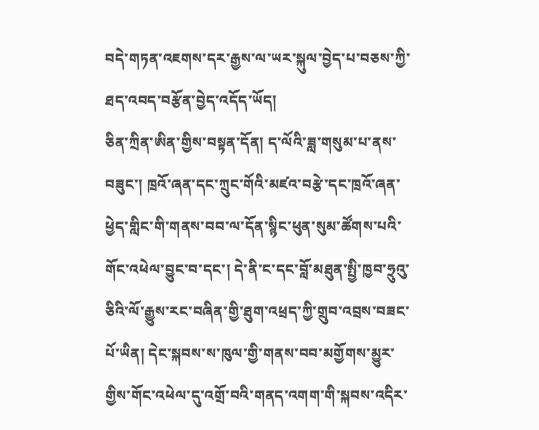བདེ་གཏན་འཇགས་དར་རྒྱས་ལ་ཡར་སྐུལ་བྱེད་པ་བཅས་ཀྱི་ཐད་འབད་བརྩོན་བྱེད་འདོད་ཡོད།
ཅིན་ཀྲིན་ཨིན་གྱིས་བསྟན་དོན། ད་ལོའི་ཟླ་གསུམ་པ་ནས་བཟུང་། ཁྲའོ་ཞན་དང་ཀྲུང་གོའི་མཛའ་བརྩེ་དང་ཁྲའོ་ཞན་ཕྱེད་གླིང་གི་གནས་བབ་ལ་དོན་སྙིང་ཕུན་སུམ་ཚོགས་པའི་གོང་འཕེལ་བྱུང་བ་དང་། དེ་ནི་ང་དང་བློ་མཐུན་སྤྱི་ཁྱབ་ཧྲུའུ་ཅིའི་ལོ་རྒྱུས་རང་བཞིན་གྱི་ཐུག་འཕྲད་ཀྱི་གྲུབ་འབྲས་བཟང་པོ་ཡིན། དེང་སྐབས་ས་ཁུལ་གྱི་གནས་བབ་མགྱོགས་མྱུར་གྱིས་གོང་འཕེལ་དུ་འགྲོ་བའི་གནད་འགག་གི་སྐབས་འདིར་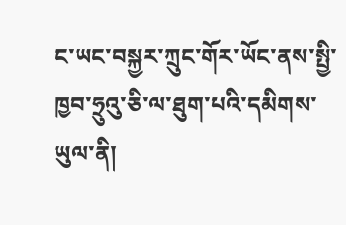ང་ཡང་བསྐྱར་ཀྲུང་གོར་ཡོང་ནས་སྤྱི་ཁྱབ་ཧྲུའུ་ཅི་ལ་ཐུག་པའི་དམིགས་ཡུལ་ནི།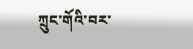ཀྲུང་གོའི་བར་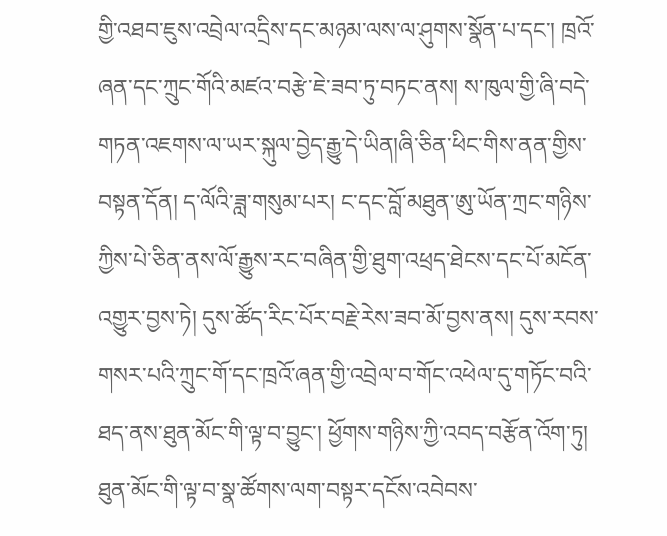གྱི་འཐབ་ཇུས་འབྲེལ་འདྲིས་དང་མཉམ་ལས་ལ་ཤུགས་སྣོན་པ་དང་། ཁྲའོ་ཞན་དང་ཀྲུང་གོའི་མཛའ་བརྩེ་ཇེ་ཟབ་ཏུ་བཏང་ནས། ས་ཁུལ་གྱི་ཞི་བདེ་གཏན་འཇགས་ལ་ཡར་སྐུལ་བྱེད་རྒྱུ་དེ་ཡིན།ཞི་ཅིན་ཕིང་གིས་ནན་གྱིས་བསྟན་དོན། ད་ལོའི་ཟླ་གསུམ་པར། ང་དང་བློ་མཐུན་ཨུ་ཡོན་ཀྲང་གཉིས་ཀྱིས་པེ་ཅིན་ནས་ལོ་རྒྱུས་རང་བཞིན་གྱི་ཐུག་འཕྲད་ཐེངས་དང་པོ་མངོན་འགྱུར་བྱས་ཏེ། དུས་ཚོད་རིང་པོར་བརྗེ་རེས་ཟབ་མོ་བྱས་ནས། དུས་རབས་གསར་པའི་ཀྲུང་གོ་དང་ཁྲའོ་ཞན་གྱི་འབྲེལ་བ་གོང་འཕེལ་དུ་གཏོང་བའི་ཐད་ནས་ཐུན་མོང་གི་ལྟ་བ་བྱུང་། ཕྱོགས་གཉིས་ཀྱི་འབད་བརྩོན་འོག་ཏུ། ཐུན་མོང་གི་ལྟ་བ་སྣ་ཚོགས་ལག་བསྟར་དངོས་འབེབས་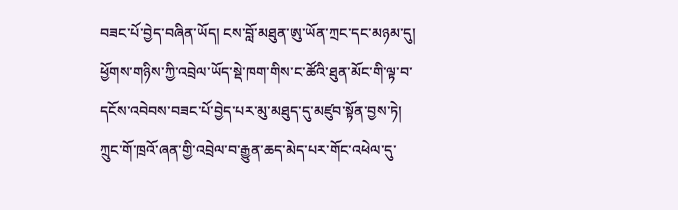བཟང་པོ་བྱེད་བཞིན་ཡོད། ངས་བློ་མཐུན་ཨུ་ཡོན་ཀྲང་དང་མཉམ་དུ། ཕྱོགས་གཉིས་ཀྱི་འབྲེལ་ཡོད་སྡེ་ཁག་གིས་ང་ཚོའི་ཐུན་མོང་གི་ལྟ་བ་དངོས་འབེབས་བཟང་པོ་བྱེད་པར་མུ་མཐུད་དུ་མཛུབ་སྟོན་བྱས་ཏེ། ཀྲུང་གོ་ཁྲའོ་ཞན་གྱི་འབྲེལ་བ་རྒྱུན་ཆད་མེད་པར་གོང་འཕེལ་དུ་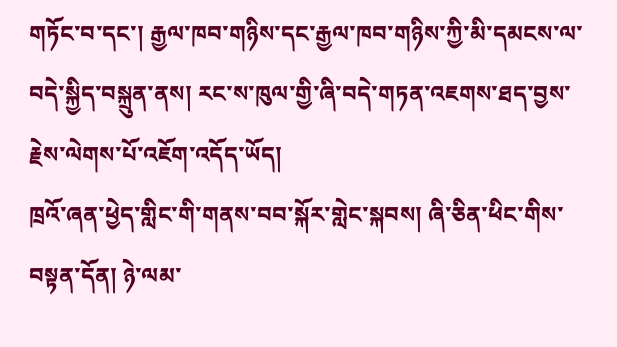གཏོང་བ་དང་། རྒྱལ་ཁབ་གཉིས་དང་རྒྱལ་ཁབ་གཉིས་ཀྱི་མི་དམངས་ལ་བདེ་སྐྱིད་བསྐྲུན་ནས། རང་ས་ཁུལ་གྱི་ཞི་བདེ་གཏན་འཇགས་ཐད་བྱས་རྗེས་ལེགས་པོ་འཇོག་འདོད་ཡོད།
ཁྲའོ་ཞན་ཕྱེད་གླིང་གི་གནས་བབ་སྐོར་གླེང་སྐབས། ཞི་ཅིན་ཕིང་གིས་བསྟན་དོན། ཉེ་ལམ་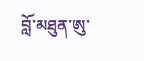བློ་མཐུན་ཨུ་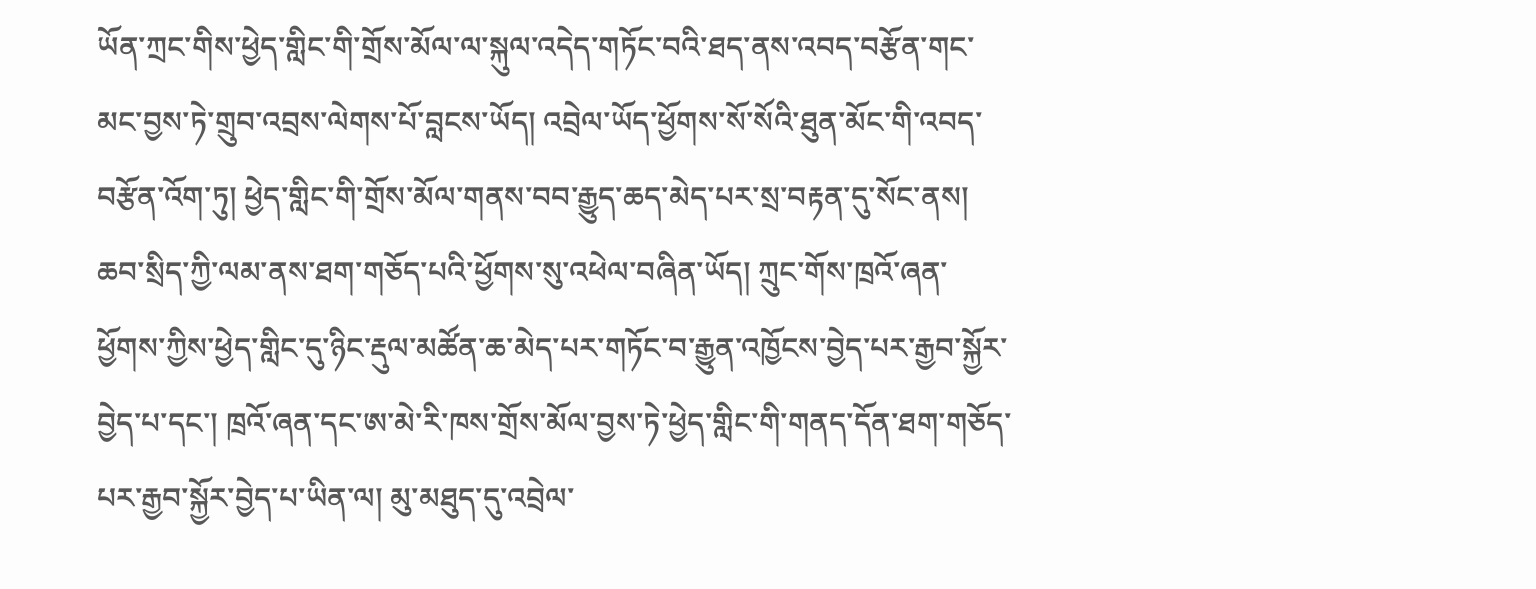ཡོན་ཀྲང་གིས་ཕྱེད་གླིང་གི་གྲོས་མོལ་ལ་སྐུལ་འདེད་གཏོང་བའི་ཐད་ནས་འབད་བརྩོན་གང་མང་བྱས་ཏེ་གྲུབ་འབྲས་ལེགས་པོ་བླངས་ཡོད། འབྲེལ་ཡོད་ཕྱོགས་སོ་སོའི་ཐུན་མོང་གི་འབད་བརྩོན་འོག་ཏུ། ཕྱེད་གླིང་གི་གྲོས་མོལ་གནས་བབ་རྒྱུད་ཆད་མེད་པར་སྲ་བརྟན་དུ་སོང་ནས། ཆབ་སྲིད་ཀྱི་ལམ་ནས་ཐག་གཅོད་པའི་ཕྱོགས་སུ་འཕེལ་བཞིན་ཡོད། ཀྲུང་གོས་ཁྲའོ་ཞན་ཕྱོགས་ཀྱིས་ཕྱེད་གླིང་དུ་ཉིང་རྡུལ་མཚོན་ཆ་མེད་པར་གཏོང་བ་རྒྱུན་འཁྱོངས་བྱེད་པར་རྒྱབ་སྐྱོར་བྱེད་པ་དང་། ཁྲའོ་ཞན་དང་ཨ་མེ་རི་ཁས་གྲོས་མོལ་བྱས་ཏེ་ཕྱེད་གླིང་གི་གནད་དོན་ཐག་གཅོད་པར་རྒྱབ་སྐྱོར་བྱེད་པ་ཡིན་ལ། མུ་མཐུད་དུ་འབྲེལ་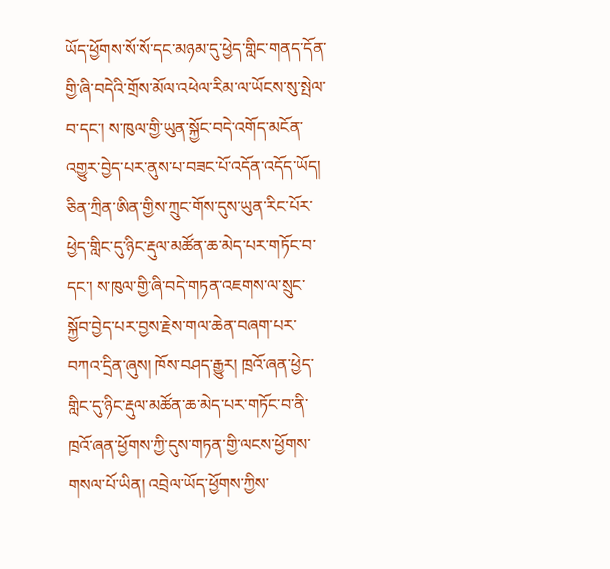ཡོད་ཕྱོགས་སོ་སོ་དང་མཉམ་དུ་ཕྱེད་གླིང་གནད་དོན་གྱི་ཞི་བདེའི་གྲོས་མོལ་འཕེལ་རིམ་ལ་ཡོངས་སུ་སྤེལ་བ་དང་། ས་ཁུལ་གྱི་ཡུན་སྐྱོང་བདེ་འགོད་མངོན་འགྱུར་བྱེད་པར་ནུས་པ་བཟང་པོ་འདོན་འདོད་ཡོད།
ཅིན་ཀྲིན་ཨིན་གྱིས་ཀྲུང་གོས་དུས་ཡུན་རིང་པོར་ཕྱེད་གླིང་དུ་ཉིང་རྡུལ་མཚོན་ཆ་མེད་པར་གཏོང་བ་དང་། ས་ཁུལ་གྱི་ཞི་བདེ་གཏན་འཇགས་ལ་སྲུང་སྐྱོབ་བྱེད་པར་བྱས་རྗེས་གལ་ཆེན་བཞག་པར་བཀའ་དྲིན་ཞུས། ཁོས་བཤད་རྒྱུར། ཁྲའོ་ཞན་ཕྱེད་གླིང་དུ་ཉིང་རྡུལ་མཚོན་ཆ་མེད་པར་གཏོང་བ་ནི་ཁྲའོ་ཞན་ཕྱོགས་ཀྱི་དུས་གཏན་གྱི་ལངས་ཕྱོགས་གསལ་པོ་ཡིན། འབྲེལ་ཡོད་ཕྱོགས་ཀྱིས་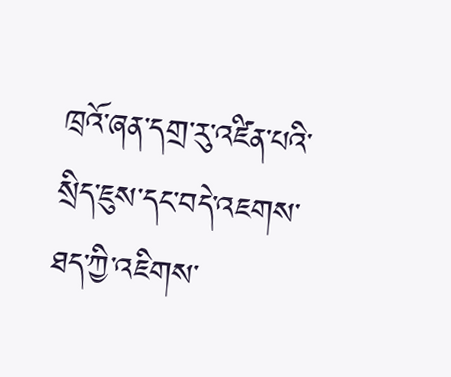ཁྲའོ་ཞན་དགྲ་རུ་འཛིན་པའི་སྲིད་ཇུས་དང་བདེ་འཇགས་ཐད་ཀྱི་འཇིགས་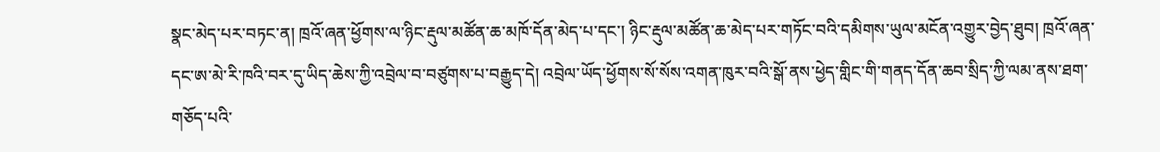སྣང་མེད་པར་བཏང་ན། ཁྲའོ་ཞན་ཕྱོགས་ལ་ཉིང་རྡུལ་མཚོན་ཆ་མཁོ་དོན་མེད་པ་དང་། ཉིང་རྡུལ་མཚོན་ཆ་མེད་པར་གཏོང་བའི་དམིགས་ཡུལ་མངོན་འགྱུར་བྱེད་ཐུབ། ཁྲའོ་ཞན་དང་ཨ་མེ་རི་ཁའི་བར་དུ་ཡིད་ཆེས་ཀྱི་འབྲེལ་བ་བཙུགས་པ་བརྒྱུད་དེ། འབྲེལ་ཡོད་ཕྱོགས་སོ་སོས་འགན་ཁུར་བའི་སྒོ་ནས་ཕྱེད་གླིང་གི་གནད་དོན་ཆབ་སྲིད་ཀྱི་ལམ་ནས་ཐག་གཅོད་པའི་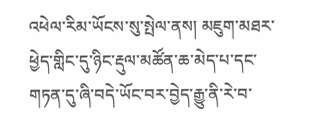འཕེལ་རིམ་ཡོངས་སུ་སྤེལ་ནས། མཇུག་མཐར་ཕྱེད་གླིང་དུ་ཉིང་རྡུལ་མཚོན་ཆ་མེད་པ་དང་གཏན་དུ་ཞི་བདེ་ཡོང་བར་བྱེད་རྒྱུ་ནི་རེ་བ་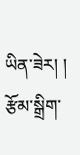ཡིན་ཟེར། །
རྩོམ་སྒྲིག་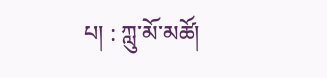པ། : ཀླུ་མོ་མཚོ།